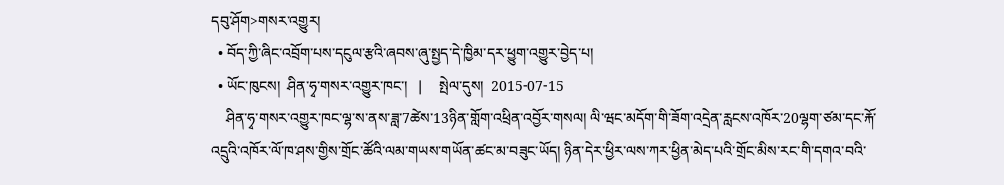དབུ་ཤོག>གསར་འགྱུར།
  • བོད་ཀྱི་ཞིང་འབྲོག་པས་དངུལ་རྩའི་ཞབས་ཞུ་སྤྱད་དེ་ཁྱིམ་དར་ཕྱུག་འགྱུར་བྱེད་པ།
  • ཡོང་ཁུངས།  ཤིན་ཧྭ་གསར་འགྱུར་ཁང་།   |     སྤེལ་དུས།  2015-07-15
    ཤིན་ཧྭ་གསར་འགྱུར་ཁང་ལྷ་ས་ནས་ཟླ་7ཚེས་13ཉིན་གློག་འཕྲིན་འབྱོར་གསལ། ལི་ཝང་མདོག་གི་ཟོག་འདྲེན་རླངས་འཁོར་20ལྷག་ཙམ་དང་རྐོ་འདྲུའི་འཁོར་ལོ་ཁ་ཤས་གྱིས་གྲོང་ཚོའི་ལམ་གཡས་གཡོན་ཚང་མ་བཟུང་ཡོད། ཉིན་དེར་ཕྱིར་ལས་ཀར་ཕྱིན་མེད་པའི་གྲོང་མིས་རང་གི་དགའ་བའི་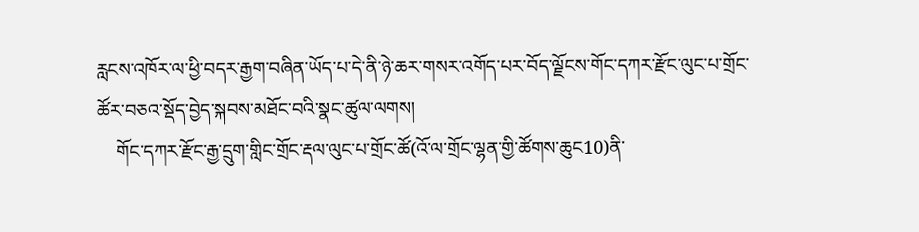རླངས་འཁོར་ལ་ཕྱི་བདར་རྒྱག་བཞིན་ཡོད་པ་དེ་ནི་ཉེ་ཆར་གསར་འགོད་པར་བོད་ལྗོངས་གོང་དཀར་རྫོང་ལུང་པ་གྲོང་ཚོར་བཅའ་སྡོད་བྱེད་སྐབས་མཐོང་བའི་སྣང་ཚུལ་ལགས།
    གོང་དཀར་རྫོང་རྒྱ་དྲུག་གླིང་གྲོང་རྡལ་ལུང་པ་གྲོང་ཚོ(འོ་ལ་གྲོང་ལྷན་གྱི་ཚོགས་ཆུང10)ནི་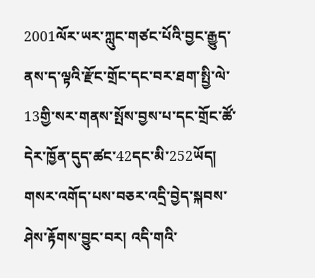2001ལོར་ཡར་ཀླུང་གཙང་པོའི་བྱང་རྒྱུད་ནས་ད་ལྟའི་རྫོང་གྲོང་དང་བར་ཐག་སྤྱི་ལེ་13གྱི་སར་གནས་སྤོས་བྱས་པ་དང་གྲོང་ཚོ་དེར་ཁྱོན་དུད་ཚང་42དང་མི་252ཡོད། གསར་འགོད་པས་བཅར་འདྲི་བྱེད་སྐབས་ཤེས་རྟོགས་བྱུང་བར། འདི་གའི་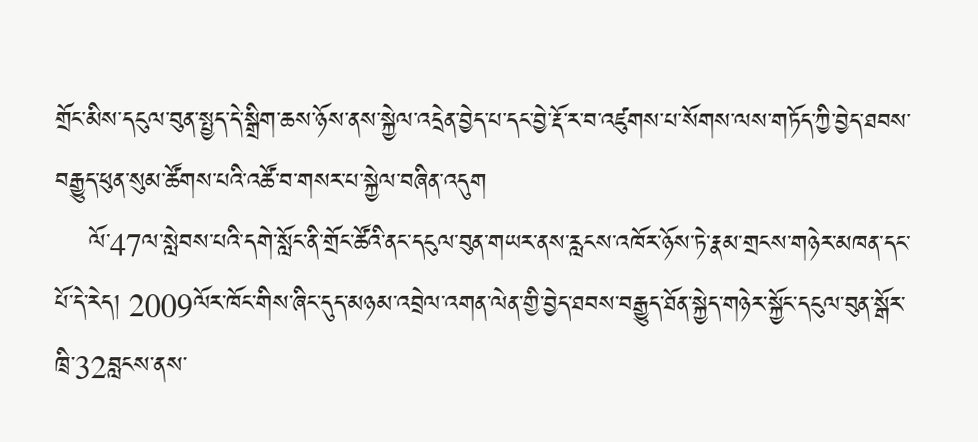གྲོང་མིས་དངུལ་བུན་སྤྱད་དེ་སྒྲིག་ཆས་ཉོས་ནས་སྐྱེལ་འདྲེན་བྱེད་པ་དང་བྱེ་རྡོ་ར་བ་འཛུགས་པ་སོགས་ལས་གཏོད་ཀྱི་བྱེད་ཐབས་བརྒྱུད་ཕུན་སུམ་ཚོགས་པའི་འཚོ་བ་གསར་པ་སྐྱེལ་བཞིན་འདུག
    ལོ་47ལ་སླེབས་པའི་དགེ་སློང་ནི་གྲོང་ཚོའི་ནང་དངུལ་བུན་གཡར་ནས་རླངས་འཁོར་ཉོས་ཏེ་རྣམ་གྲངས་གཉེར་མཁན་དང་པོ་དེ་རེད། 2009ལོར་ཁོང་གིས་ཞིང་དུད་མཉམ་འབྲེལ་འགན་ལེན་གྱི་བྱེད་ཐབས་བརྒྱུད་ཐོན་སྐྱེད་གཉེར་སྐྱོང་དངུལ་བུན་སྒོར་ཁྲི་32བླངས་ནས་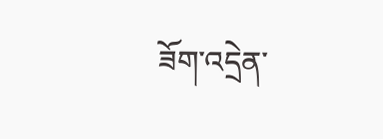ཟོག་འདྲེན་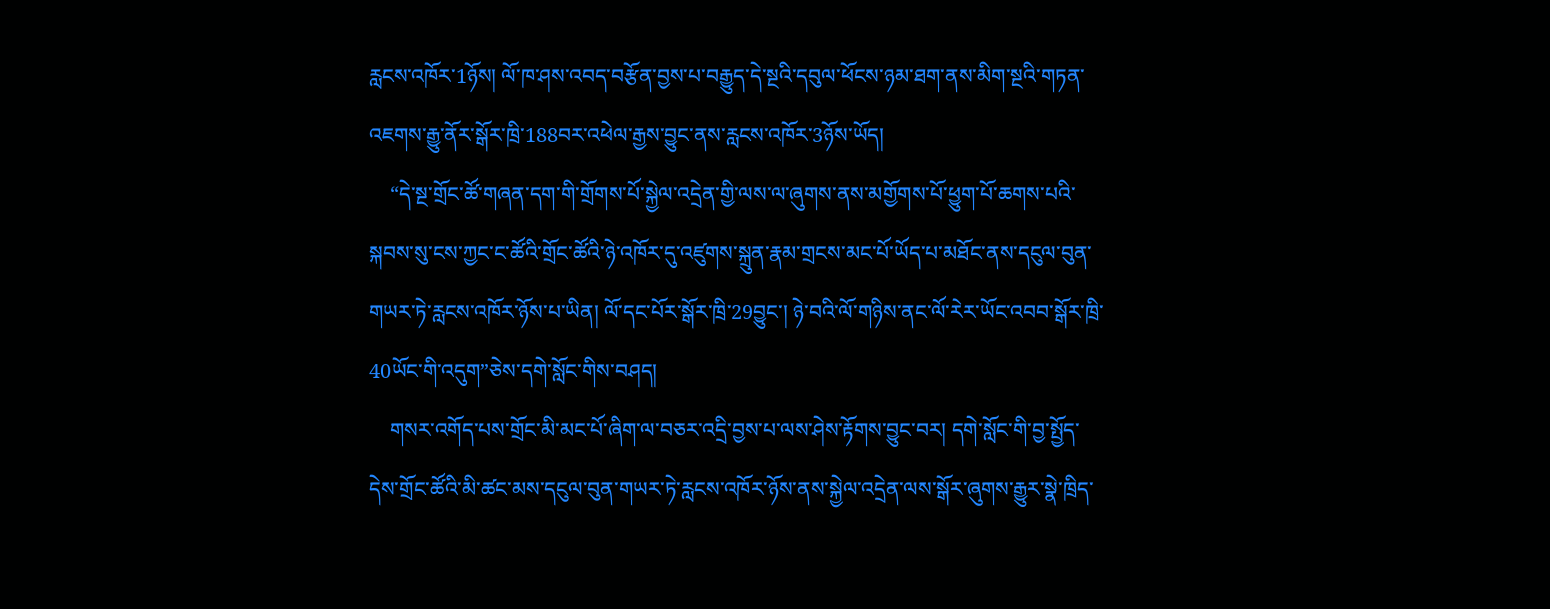རླངས་འཁོར་1ཉོས། ལོ་ཁ་ཤས་འབད་བརྩོན་བྱས་པ་བརྒྱུད་དེ་སྔའི་དབུལ་ཕོངས་ཉམ་ཐག་ནས་མིག་སྔའི་གཏན་འཇགས་རྒྱུ་ནོར་སྒོར་ཁྲི་188བར་འཕེལ་རྒྱས་བྱུང་ནས་རླངས་འཁོར་3ཉོས་ཡོད།
    “དེ་སྔ་གྲོང་ཚོ་གཞན་དག་གི་གྲོགས་པོ་སྐྱེལ་འདྲེན་གྱི་ལས་ལ་ཞུགས་ནས་མགྱོགས་པོ་ཕྱུག་པོ་ཆགས་པའི་སྐབས་སུ་ངས་ཀྱང་ང་ཚོའི་གྲོང་ཚོའི་ཉེ་འཁོར་དུ་འཛུགས་སྐྲུན་རྣམ་གྲངས་མང་པོ་ཡོད་པ་མཐོང་ནས་དངུལ་བུན་གཡར་ཏེ་རླངས་འཁོར་ཉོས་པ་ཡིན། ལོ་དང་པོར་སྒོར་ཁྲི་29བྱུང་། ཉེ་བའི་ལོ་གཉིས་ནང་ལོ་རེར་ཡོང་འབབ་སྒོར་ཁྲི་40ཡོང་གི་འདུག”ཅེས་དགེ་སློང་གིས་བཤད།
    གསར་འགོད་པས་གྲོང་མི་མང་པོ་ཞིག་ལ་བཅར་འདྲི་བྱས་པ་ལས་ཤེས་རྟོགས་བྱུང་བར། དགེ་སློང་གི་བྱ་སྤྱོད་དེས་གྲོང་ཚོའི་མི་ཚང་མས་དངུལ་བུན་གཡར་ཏེ་རླངས་འཁོར་ཉོས་ནས་སྐྱེལ་འདྲེན་ལས་སྒོར་ཞུགས་རྒྱུར་སྣེ་ཁྲིད་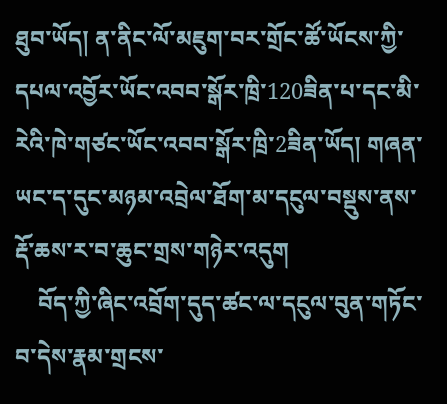ཐུབ་ཡོད། ན་ནིང་ལོ་མཇུག་བར་གྲོང་ཚོ་ཡོངས་ཀྱི་དཔལ་འབྱོར་ཡོང་འབབ་སྒོར་ཁྲི་120ཟིན་པ་དང་མི་རེའི་ཁེ་གཙང་ཡོང་འབབ་སྒོར་ཁྲི་2ཟིན་ཡོད། གཞན་ཡང་ད་དུང་མཉམ་འབྲེལ་ཐོག་མ་དངུལ་བསྡུས་ནས་རྡོ་ཆས་ར་བ་ཆུང་གྲས་གཉེར་འདུག
    བོད་ཀྱི་ཞིང་འབྲོག་དུད་ཚང་ལ་དངུལ་བུན་གཏོང་བ་དེས་རྣམ་གྲངས་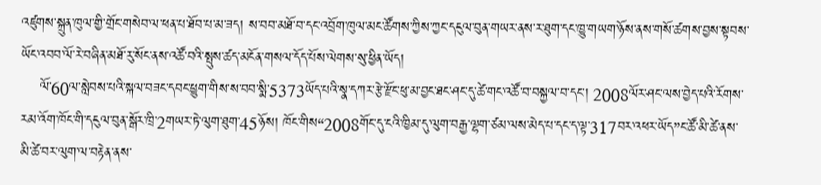འཛུགས་སྐྲུན་ཁུལ་གྱི་གྲོང་གསེབ་ལ་ཕན་པ་ཐོབ་པ་མ་ཟད། ས་བབ་མཐོ་བ་དང་འབྲོག་ཁུལ་མང་ཚོགས་ཀྱིས་ཀྱང་དངུལ་བུན་གཡར་ནས་ར་ཐུག་དང་ཁྱུ་གཡག་ཉོས་ནས་གསོ་ཚགས་བྱས་སྟབས་ཡོང་འབབ་ལོ་རེ་བཞིན་མཐོ་རུ་སོང་ནས་འཚོ་བའི་སྤུས་ཚད་མངོན་གསལ་དོད་པོས་ལེགས་སུ་ཕྱིན་ཡོད།
    ལོ་60ལ་སླེབས་པའི་སྐལ་བཟང་དབང་ཕྱུག་གིས་ས་བབ་སྨི་5373ཡོད་པའི་སྣ་དཀར་རྩེ་རྫོང་ཕུ་མ་བྱང་ཐང་ཤང་དུ་ཚེ་གང་འཚོ་བ་བསྐྱལ་བ་དང་། 2008ལོར་ཤང་ལས་བྱེད་པའི་རོགས་རམ་འོག་ཁོང་གི་དངུལ་བུན་སྒོར་ཁྲི་2གཡར་ཏེ་ལུག་ཐུག་45ཉོས། ཁོང་གིས“2008གོང་དུ་ངའི་ཁྱིམ་དུ་ལུག་བརྒྱ་ལྷག་ཙམ་ལས་མེད་པ་དང་ད་ལྟ་317བར་འཕར་ཡོད”ང་ཚོ་མི་ཚེ་ནས་མི་ཚེ་བར་ལུག་ལ་བརྟེན་ནས་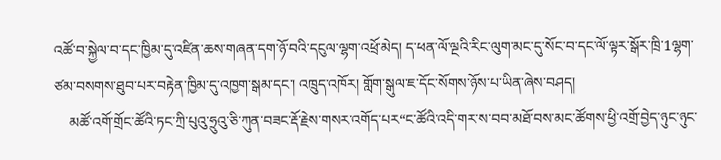འཚོ་བ་སྐྱེལ་བ་དང་ཁྱིམ་དུ་འཛིན་ཆས་གཞན་དག་ཉོ་བའི་དངུལ་ལྷག་འཕྲོ་མེད། ད་ཕན་ལོ་ལྔའི་རིང་ལུག་མང་དུ་སོང་བ་དང་ལོ་ལྟར་སྒོར་ཁྲི་1ལྷག་ཙམ་བསགས་ཐུབ་པར་བརྟེན་ཁྱིམ་དུ་འཁྱག་སྒམ་དང་། འཁྲུད་འཁོར། གློག་སྒུལ་ཇ་དོང་སོགས་ཉོས་པ་ཡིན་ཞེས་བཤད།
    མཚོ་འགོ་གྲོང་ཚོའི་ཏང་ཀྲི་པུའུ་ཧྲུའུ་ཅི་ཀུན་བཟང་རྡོ་རྗེས་གསར་འགོད་པར“ང་ཚོའི་འདི་གར་ས་བབ་མཐོ་བས་མང་ཚོགས་ཕྱི་འགྲོ་བྱེད་ཉུང་ཉུང་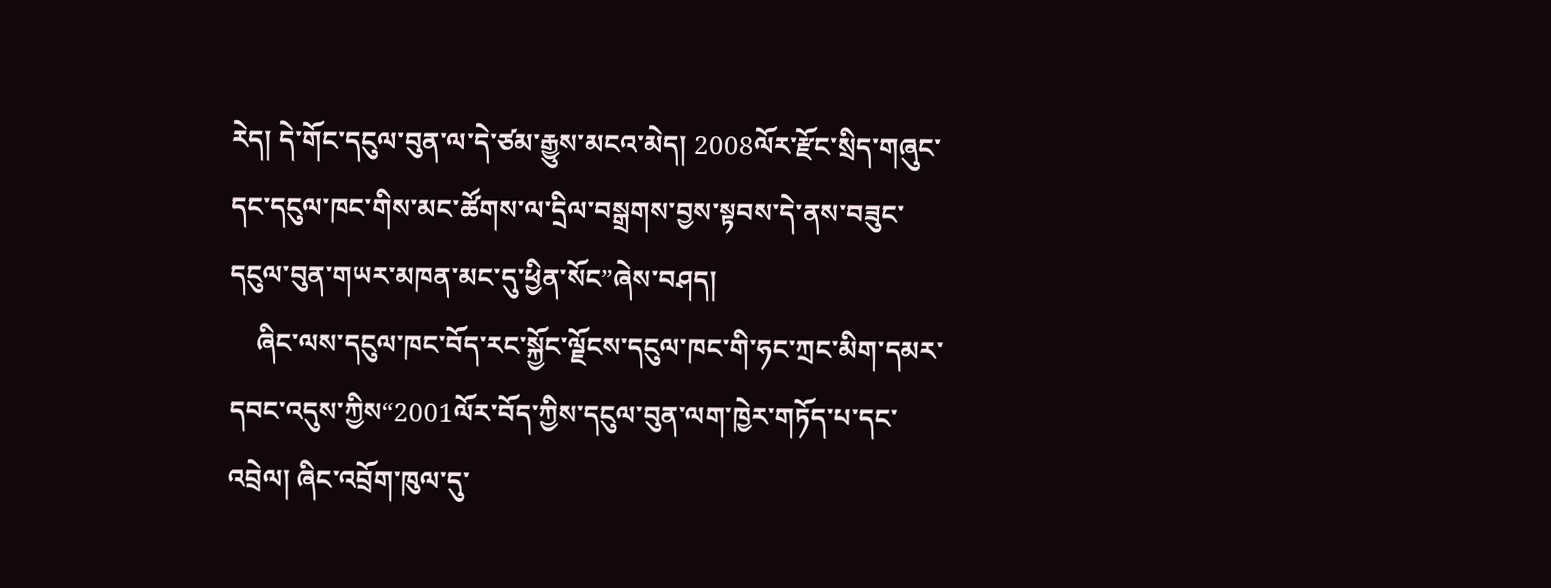རེད། དེ་གོང་དངུལ་བུན་ལ་དེ་ཙམ་རྒྱུས་མངའ་མེད། 2008ལོར་རྫོང་སྲིད་གཞུང་དང་དངུལ་ཁང་གིས་མང་ཚོགས་ལ་དྲིལ་བསྒྲགས་བྱས་སྟབས་དེ་ནས་བཟུང་དངུལ་བུན་གཡར་མཁན་མང་དུ་ཕྱིན་སོང”ཞེས་བཤད།
    ཞིང་ལས་དངུལ་ཁང་བོད་རང་སྐྱོང་ལྗོངས་དངུལ་ཁང་གི་ཧང་ཀྲང་མིག་དམར་དབང་འདུས་ཀྱིས“2001ལོར་བོད་ཀྱིས་དངུལ་བུན་ལག་ཁྱེར་གཏོད་པ་དང་འབྲེལ། ཞིང་འབྲོག་ཁུལ་དུ་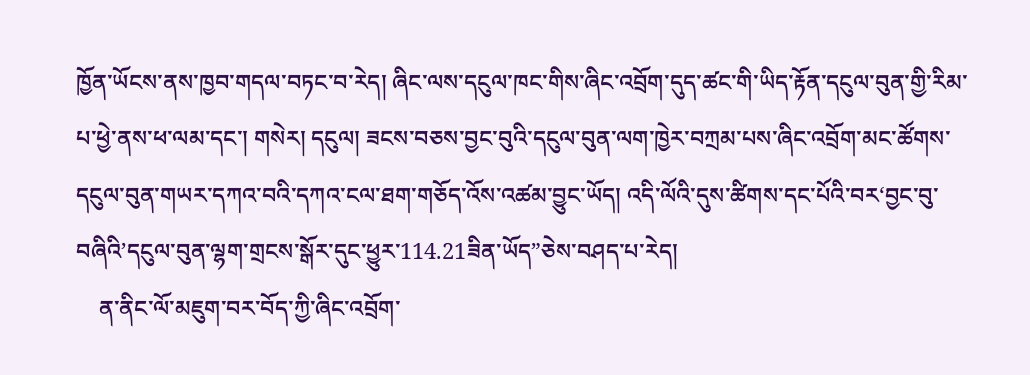ཁྱོན་ཡོངས་ནས་ཁྱབ་གདལ་བཏང་བ་རེད། ཞིང་ལས་དངུལ་ཁང་གིས་ཞིང་འབྲོག་དུད་ཚང་གི་ཡིད་རྟོན་དངུལ་བུན་གྱི་རིམ་པ་ཕྱེ་ནས་ཕ་ལམ་དང་། གསེར། དངུལ། ཟངས་བཅས་བྱང་བུའི་དངུལ་བུན་ལག་ཁྱེར་བཀྲམ་པས་ཞིང་འབྲོག་མང་ཚོགས་དངུལ་བུན་གཡར་དཀའ་བའི་དཀའ་ངལ་ཐག་གཅོད་འོས་འཚམ་བྱུང་ཡོད། འདི་ལོའི་དུས་ཚིགས་དང་པོའི་བར‘བྱང་བུ་བཞིའི’དངུལ་བུན་ལྷག་གྲངས་སྒོར་དུང་ཕྱུར་114.21ཟིན་ཡོད”ཅེས་བཤད་པ་རེད།
    ན་ནིང་ལོ་མཇུག་བར་བོད་ཀྱི་ཞིང་འབྲོག་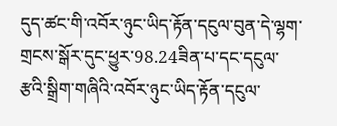དུད་ཚང་གི་འབོར་ཉུང་ཡིད་རྟོན་དངུལ་བུན་དེ་ལྷག་གྲངས་སྒོར་དུང་ཕྱུར་98.24ཟིན་པ་དང་དངུལ་རྩའི་སྒྲིག་གཞིའི་འབོར་ཉུང་ཡིད་རྟོན་དངུལ་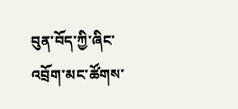བུན་བོད་ཀྱི་ཞིང་འབྲོག་མང་ཚོགས་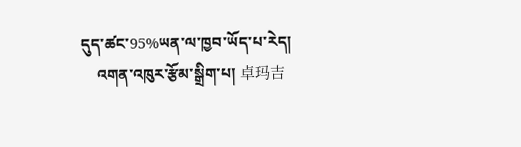དུད་ཚང་95%ཡན་ལ་ཁྱབ་ཡོད་པ་རེད།
    འགན་འཁུར་རྩོམ་སྒྲིག་པ། 卓玛吉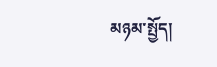མཉམ་སྤྱོད།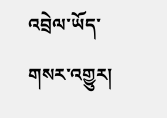འབྲེལ་ཡོད་གསར་འགྱུར།